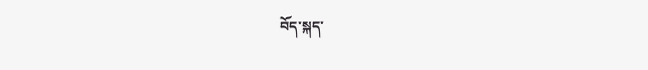བོད་སྐད་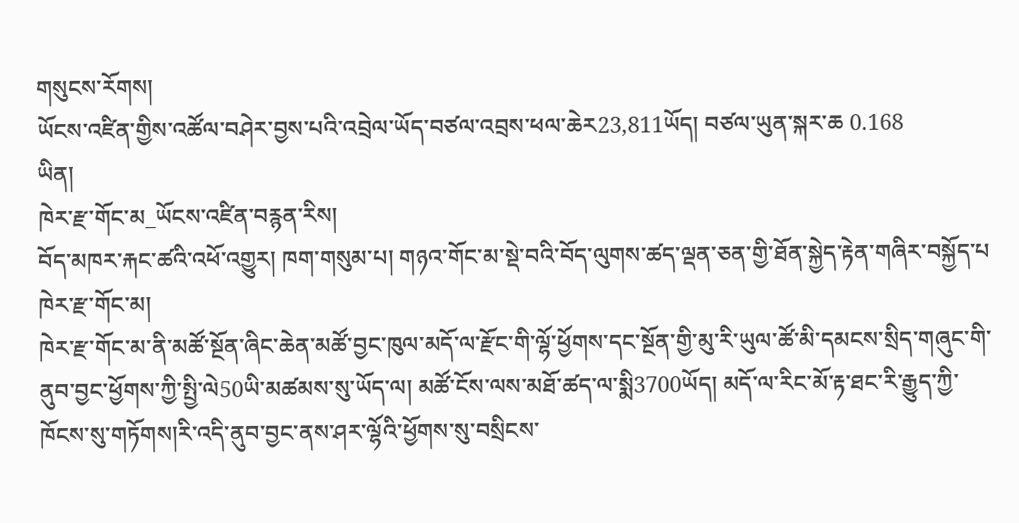གསུངས་རོགས།
ཡོངས་འཛིན་གྱིས་འཚོལ་བཤེར་བྱས་པའི་འབྲེལ་ཡོད་བཙལ་འབྲས་ཕལ་ཆེར23,811ཡོད། བཙལ་ཡུན་སྐར་ཆ 0.168
ཡིན།
ཁེར་རྫ་གོང་མ_ཡོངས་འཛིན་བརྙན་རིས།
བོད་མཁར་རྐང་ཚའི་འཕོ་འགྱུར། ཁག་གསུམ་པ། གཉའ་གོང་མ་སྡེ་བའི་བོད་ལུགས་ཚད་ལྡན་ཅན་གྱི་ཐོན་སྐྱེད་རྟེན་གཞིར་བསྐྱོད་པ
ཁེར་རྫ་གོང་མ།
ཁེར་རྫ་གོང་མ་ནི་མཚོ་སྔོན་ཞིང་ཆེན་མཚོ་བྱང་ཁུལ་མདོ་ལ་རྫོང་གི་ལྷོ་ཕྱོགས་དང་སྔོན་གྱི་མུ་རི་ཡུལ་ཚོ་མི་དམངས་སྲིད་གཞུང་གི་ནུབ་བྱང་ཕྱོགས་ཀྱི་སྤྱི་ལེ50ཡི་མཚམས་སུ་ཡོད་ལ། མཚོ་ངོས་ལས་མཐོ་ཚད་ལ་སྨི3700ཡོད། མདོ་ལ་རིང་མོ་རྟ་ཐང་རི་རྒྱུད་ཀྱི་ཁོངས་སུ་གཏོགས།རི་འདི་ནུབ་བྱང་ནས་ཤར་ལྷོའི་ཕྱོགས་སུ་བསྲིངས་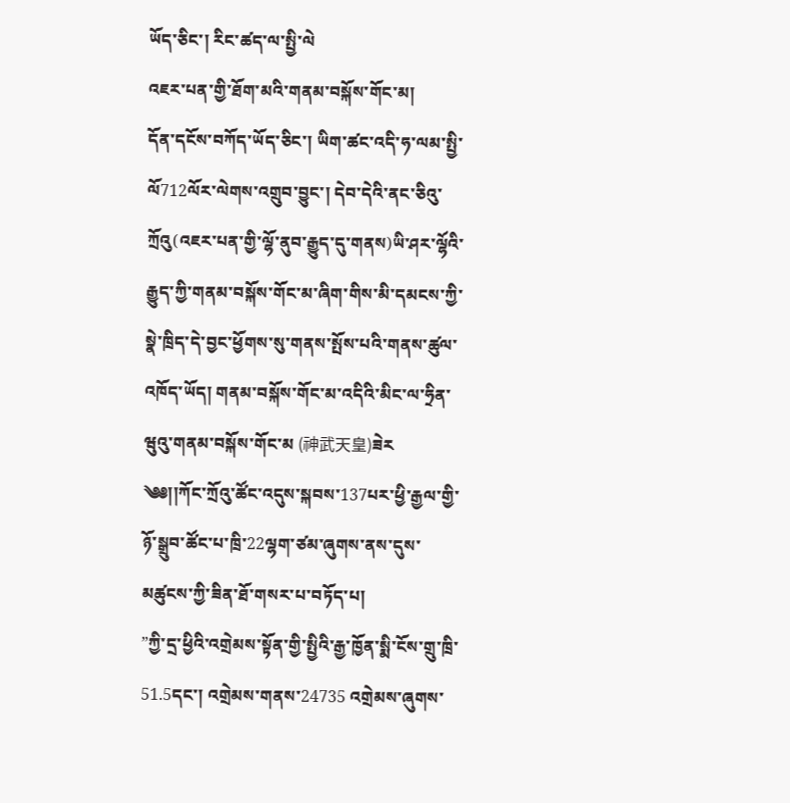ཡོད་ཅིང་། རིང་ཚད་ལ་སྤྱི་ལེ
འཇར་པན་གྱི་ཐོག་མའི་གནམ་བསྐོས་གོང་མ།
དོན་དངོས་བཀོད་ཡོད་ཅིང་། ཡིག་ཚང་འདི་ཧ་ལམ་སྤྱི་ལོ712ལོར་ལེགས་འགྲུབ་བྱུང་། དེབ་དེའི་ནང་ཅིའུ་ཀྲོའུ(འཇར་པན་གྱི་ལྷོ་ནུབ་རྒྱུད་དུ་གནས)ཡི་ཤར་ལྷོའི་རྒྱུད་ཀྱི་གནམ་བསྐོས་གོང་མ་ཞིག་གིས་མི་དམངས་ཀྱི་སྣེ་ཁྲིད་དེ་བྱང་ཕྱོགས་སུ་གནས་སྤོས་པའི་གནས་ཚུལ་འཁོད་ཡོད། གནམ་བསྐོས་གོང་མ་འདིའི་མིང་ལ་ཧྲིན་ཝུའུ་གནམ་བསྐོས་གོང་མ (神武天皇)ཟེར
༄༅།།ཀོང་ཀྲོའུ་ཚོང་འདུས་སྐབས་137པར་ཕྱི་རྒྱལ་གྱི་ཉོ་སྒྲུབ་ཚོང་པ་ཁྲི་22ལྷག་ཙམ་ཞུགས་ནས་དུས་མཚུངས་ཀྱི་ཟིན་ཐོ་གསར་པ་བཏོད་པ།
”ཀྱི་དྲ་ཕྱིའི་འགྲེམས་སྟོན་གྱི་སྤྱིའི་རྒྱ་ཁྱོན་སྨི་ངོས་གྲུ་ཁྲི་51.5དང་། འགྲེམས་གནས་24735 འགྲེམས་ཞུགས་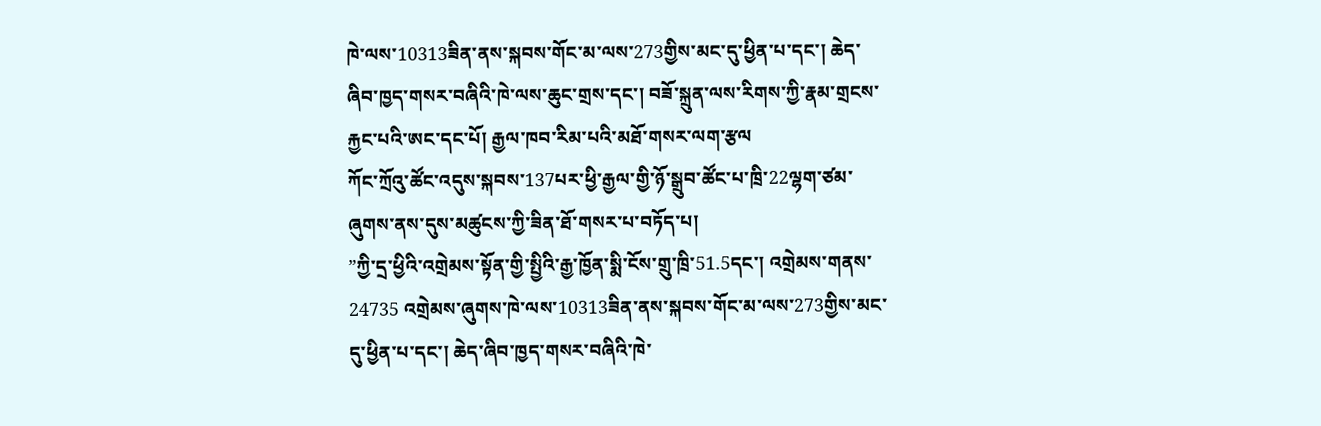ཁེ་ལས་10313ཟིན་ནས་སྐབས་གོང་མ་ལས་273གྱིས་མང་དུ་ཕྱིན་པ་དང་། ཆེད་ཞིབ་ཁྱད་གསར་བཞིའི་ཁེ་ལས་ཆུང་གྲས་དང་། བཟོ་སྐྲུན་ལས་རིགས་ཀྱི་རྣམ་གྲངས་རྐྱང་པའི་ཨང་དང་པོ། རྒྱལ་ཁབ་རིམ་པའི་མཐོ་གསར་ལག་རྩལ
ཀོང་ཀྲོའུ་ཚོང་འདུས་སྐབས་137པར་ཕྱི་རྒྱལ་གྱི་ཉོ་སྒྲུབ་ཚོང་པ་ཁྲི་22ལྷག་ཙམ་ཞུགས་ནས་དུས་མཚུངས་ཀྱི་ཟིན་ཐོ་གསར་པ་བཏོད་པ།
”ཀྱི་དྲ་ཕྱིའི་འགྲེམས་སྟོན་གྱི་སྤྱིའི་རྒྱ་ཁྱོན་སྨི་ངོས་གྲུ་ཁྲི་51.5དང་། འགྲེམས་གནས་24735 འགྲེམས་ཞུགས་ཁེ་ལས་10313ཟིན་ནས་སྐབས་གོང་མ་ལས་273གྱིས་མང་དུ་ཕྱིན་པ་དང་། ཆེད་ཞིབ་ཁྱད་གསར་བཞིའི་ཁེ་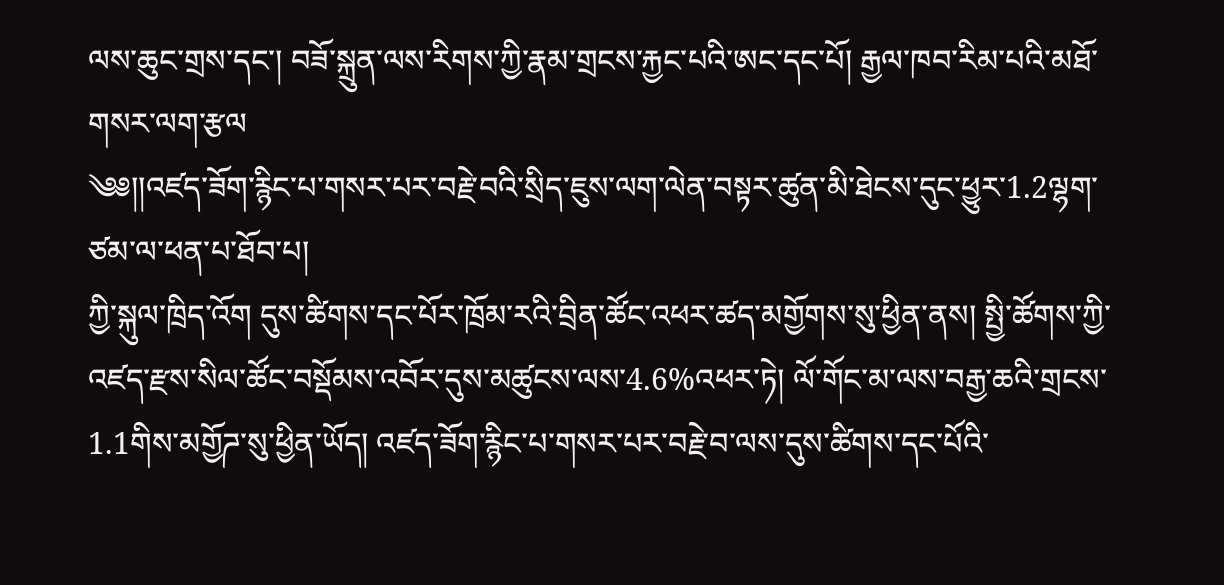ལས་ཆུང་གྲས་དང་། བཟོ་སྐྲུན་ལས་རིགས་ཀྱི་རྣམ་གྲངས་རྐྱང་པའི་ཨང་དང་པོ། རྒྱལ་ཁབ་རིམ་པའི་མཐོ་གསར་ལག་རྩལ
༄༅།།འཛད་ཟོག་རྙིང་པ་གསར་པར་བརྗེ་བའི་སྲིད་ཇུས་ལག་ལེན་བསྟར་ཚུན་མི་ཐེངས་དུང་ཕྱུར་1.2ལྷག་ཙམ་ལ་ཕན་པ་ཐོབ་པ།
ཀྱི་སྐུལ་ཁྲིད་འོག དུས་ཚིགས་དང་པོར་ཁྲོམ་རའི་བྲིན་ཚོང་འཕར་ཚད་མགྱོགས་སུ་ཕྱིན་ནས། སྤྱི་ཚོགས་ཀྱི་འཛད་རྫས་སིལ་ཚོང་བསྡོམས་འབོར་དུས་མཚུངས་ལས་4.6%འཕར་ཏེ། ལོ་གོང་མ་ལས་བརྒྱ་ཆའི་གྲངས་1.1གིས་མགྱོཌ་སུ་ཕྱིན་ཡོད། འཛད་ཟོག་རྙིང་པ་གསར་པར་བརྗེ་བ་ལས་དུས་ཚིགས་དང་པོའི་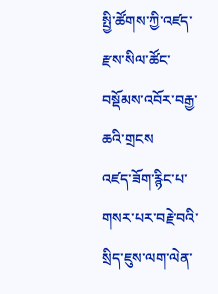སྤྱི་ཚོགས་ཀྱི་འཛད་རྫས་སིལ་ཚོང་བསྡོམས་འབོར་བརྒྱ་ཆའི་གྲངས
འཛད་ཟོག་རྙིང་པ་གསར་པར་བརྗེ་བའི་སྲིད་ཇུས་ལག་ལེན་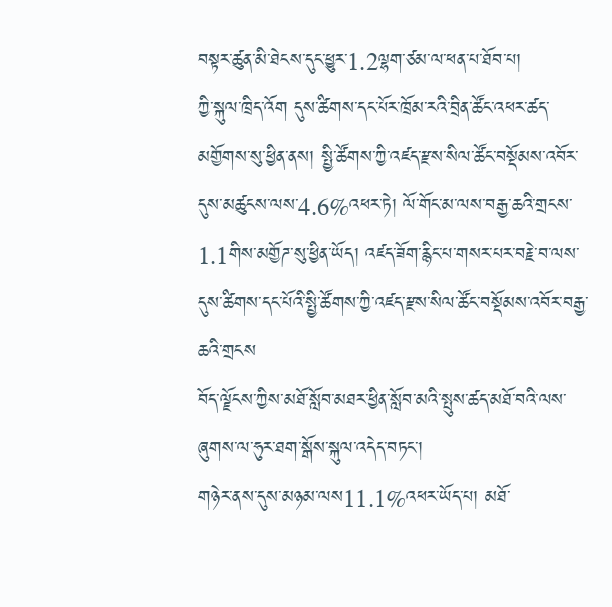བསྟར་ཚུན་མི་ཐེངས་དུང་ཕྱུར་1.2ལྷག་ཙམ་ལ་ཕན་པ་ཐོབ་པ།
ཀྱི་སྐུལ་ཁྲིད་འོག དུས་ཚིགས་དང་པོར་ཁྲོམ་རའི་བྲིན་ཚོང་འཕར་ཚད་མགྱོགས་སུ་ཕྱིན་ནས། སྤྱི་ཚོགས་ཀྱི་འཛད་རྫས་སིལ་ཚོང་བསྡོམས་འབོར་དུས་མཚུངས་ལས་4.6%འཕར་ཏེ། ལོ་གོང་མ་ལས་བརྒྱ་ཆའི་གྲངས་1.1གིས་མགྱོཌ་སུ་ཕྱིན་ཡོད། འཛད་ཟོག་རྙིང་པ་གསར་པར་བརྗེ་བ་ལས་དུས་ཚིགས་དང་པོའི་སྤྱི་ཚོགས་ཀྱི་འཛད་རྫས་སིལ་ཚོང་བསྡོམས་འབོར་བརྒྱ་ཆའི་གྲངས
བོད་ལྗོངས་ཀྱིས་མཐོ་སློབ་མཐར་ཕྱིན་སློབ་མའི་སྤུས་ཚད་མཐོ་བའི་ལས་ཞུགས་ལ་ཧུར་ཐག་སྒོས་སྐུལ་འདེད་བཏང་།
གཉེར་ནས་དུས་མཉམ་ལས11.1%འཕར་ཡོད་པ། མཐོ་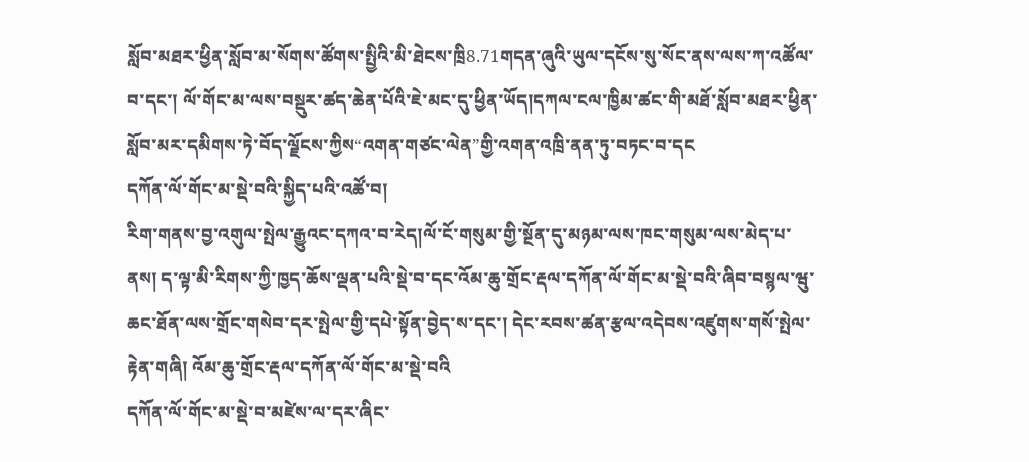སློབ་མཐར་ཕྱིན་སློབ་མ་སོགས་ཚོགས་སྤྱིའི་མི་ཐེངས་ཁྲི8.71གདན་ཞུའི་ཡུལ་དངོས་སུ་སོང་ནས་ལས་ཀ་འཚོལ་བ་དང་། ལོ་གོང་མ་ལས་བསྡུར་ཚད་ཆེན་པོའི་ཇེ་མང་དུ་ཕྱིན་ཡོད།དཀལ་ངལ་ཁྱིམ་ཚང་གི་མཐོ་སློབ་མཐར་ཕྱིན་སློབ་མར་དམིགས་ཏེ་བོད་ལྗོངས་ཀྱིས“འགན་གཙང་ལེན”གྱི་འགན་འཁྲི་ནན་ཏུ་བཏང་བ་དང
དཀོན་ལོ་གོང་མ་སྡེ་བའི་སྐྱིད་པའི་འཚོ་བ།
རིག་གནས་བྱ་འགུལ་སྤེལ་རྒྱུའང་དཀའ་བ་རེད།ལོ་ངོ་གསུམ་གྱི་སྔོན་དུ་མཉམ་ལས་ཁང་གསུམ་ལས་མེད་པ་ནས། ད་ལྟ་མི་རིགས་ཀྱི་ཁྱད་ཆོས་ལྡན་པའི་སྡེ་བ་དང་འོམ་ཆུ་གྲོང་རྡལ་དཀོན་ལོ་གོང་མ་སྡེ་བའི་ཞིབ་བསྙལ་ཝུ་ཆང་ཐོན་ལས་གྲོང་གསེབ་དར་སྤེལ་གྱི་དཔེ་སྟོན་བྱེད་ས་དང་། དེང་རབས་ཚན་རྩལ་འདེབས་འཛུགས་གསོ་སྤེལ་རྟེན་གཞི། འོམ་ཆུ་གྲོང་རྡལ་དཀོན་ལོ་གོང་མ་སྡེ་བའི
དཀོན་ལོ་གོང་མ་སྡེ་བ་མཛེས་ལ་དར་ཞིང་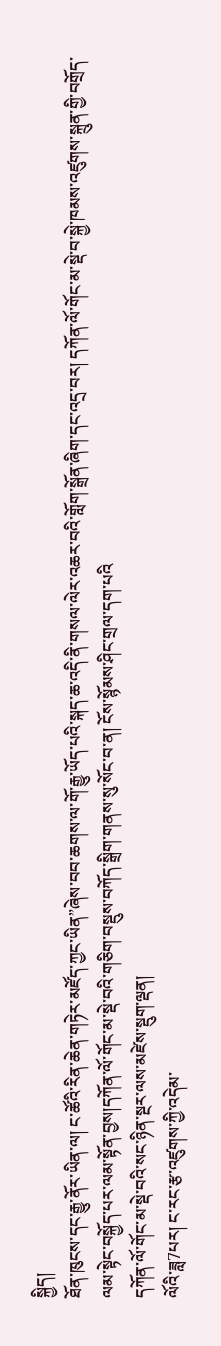སྐྱིད།
ཐོན་ཁུངས་དང་རྒྱུ་ནོར་ཡིན་ལ། ང་ཚོའི་རིན་ཆེན་གཏེར་མཛོད་ཀྱང་ཡིན”ཞེས་བབ་ཆགས་ལ་གོ་རྒྱུ་ཡོད་པའི་སྐད་ཆ་འདི་ནི་གསལ་ལེར་འཆར་བའི་གློག་སྒྲོན་ཞིག་དང་འདྲ་བར། དཀོན་ལོ་གོང་མ་སྡེ་བ་སྐྱེ་ཁམས་འཛུགས་སྐྲུན་གྱི་བགྲོད་ལམ་སྟེང་བསྐྱོད་པར་ལམ་སྟོན་བྱས།དཀོན་ལོ་གོང་མ་སྡེ་བའི་གཅིག་བསྡུས་བཀོད་སྒྲིག་གནས་སུ་སོང་བ་ན། ངོས་སྙོམས་ཤིང་གྲལ་དག་པའི
དཀོན་ལོ་གོང་མ་སྡེ་བའི་སང་ཉིན་སྔར་ལས་མཛེས་སྡུག་ལྡན།
ལོའི་ཟླ7པར། ང་རང་རྩ་འཛུགས་ཀྱི་འདེམ་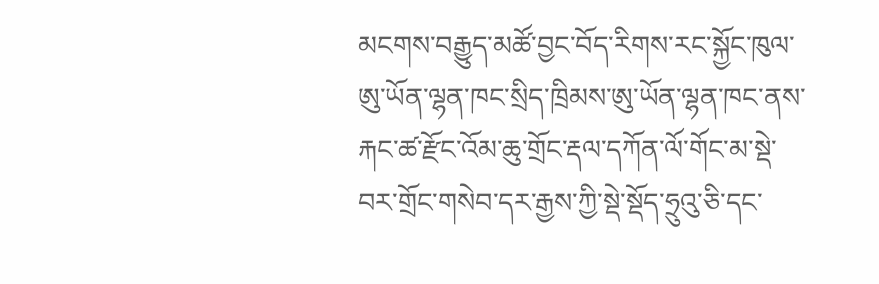མངགས་བརྒྱུད་མཚོ་བྱང་བོད་རིགས་རང་སྐྱོང་ཁུལ་ཨུ་ཡོན་ལྷན་ཁང་སྲིད་ཁྲིམས་ཨུ་ཡོན་ལྷན་ཁང་ནས་རྐང་ཚ་རྫོང་འོམ་ཆུ་གྲོང་རྡལ་དཀོན་ལོ་གོང་མ་སྡེ་བར་གྲོང་གསེབ་དར་རྒྱས་ཀྱི་སྡེ་སྡོད་ཧྲུའུ་ཅི་དང་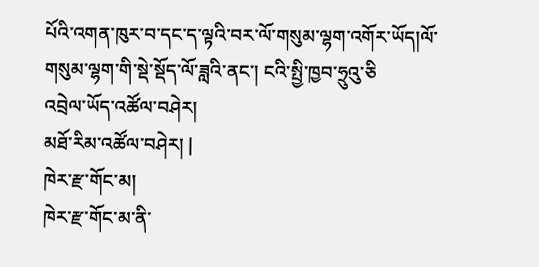པོའི་འགན་ཁུར་བ་དང་ད་ལྟའི་བར་ལོ་གསུམ་ལྷག་འགོར་ཡོད།ལོ་གསུམ་ལྷག་གི་སྡེ་སྡོད་ལོ་ཟླའི་ནང་། ངའི་སྤྱི་ཁྱབ་ཧྲུའུ་ཅི
འབྲེལ་ཡོད་འཚོལ་བཤེར།
མཐོ་རིམ་འཚོལ་བཤེར། |
ཁེར་རྫ་གོང་མ།
ཁེར་རྫ་གོང་མ་ནི་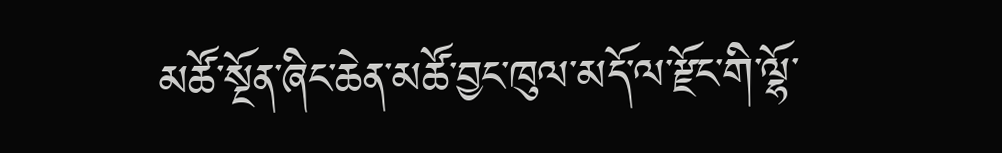མཚོ་སྔོན་ཞིང་ཆེན་མཚོ་བྱང་ཁུལ་མདོ་ལ་རྫོང་གི་ལྷོ་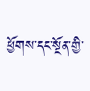ཕྱོགས་དང་སྔོན་གྱི་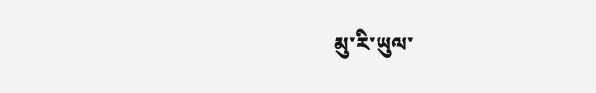མུ་རི་ཡུལ་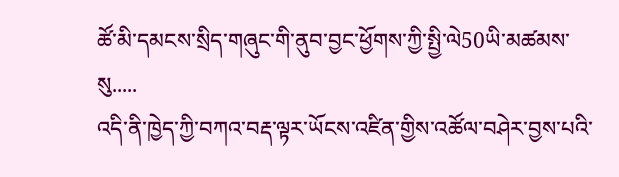ཚོ་མི་དམངས་སྲིད་གཞུང་གི་ནུབ་བྱང་ཕྱོགས་ཀྱི་སྤྱི་ལེ50ཡི་མཚམས་སུ.....
འདི་ནི་ཁྱེད་ཀྱི་བཀའ་བརྡ་ལྟར་ཡོངས་འཛིན་གྱིས་འཚོལ་བཤེར་བྱས་པའི་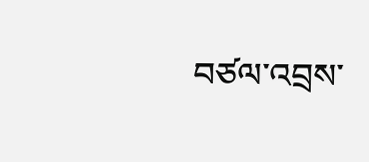བཙལ་འབྲས་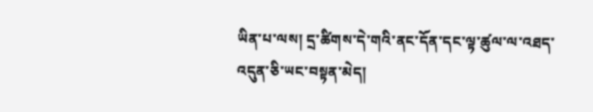ཡིན་པ་ལས། དྲ་ཚིགས་དེ་གའི་ནང་དོན་དང་ལྟ་ཚུལ་ལ་འཐད་འདུན་ཅི་ཡང་བསྟན་མེད།